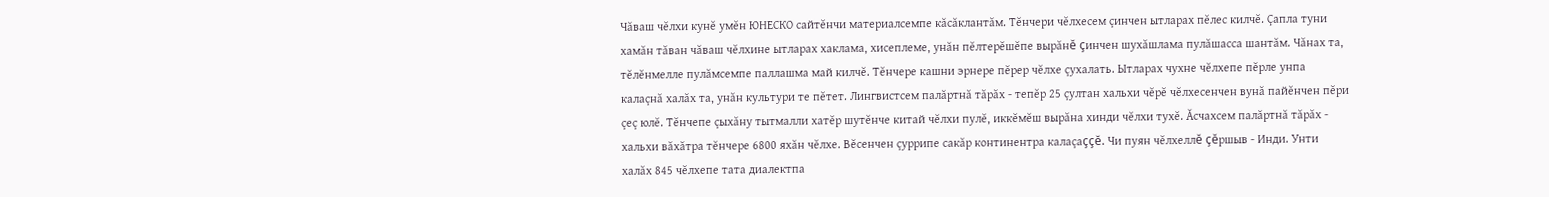Чăваш чĕлхи кунĕ умĕн ЮНЕСКО сайтĕнчи материалсемпе кăсăклантăм. Тĕнчери чĕлхесем çинчен ытларах пĕлес килчĕ. Çапла туни хамăн тăван чăваш чĕлхине ытларах хаклама, хисеплеме, унăн пĕлтерĕшĕпе вырăнĕ çинчен шухăшлама пулăшасса шантăм. Чăнах та, тĕлĕнмелле пулăмсемпе паллашма май килчĕ. Тĕнчере кашни эрнере пĕрер чĕлхе çухалать. Ытларах чухне чĕлхепе пĕрле унпа калаçнă халăх та, унăн культури те пĕтет. Лингвистсем палăртнă тăрăх - тепĕр 25 çултан хальхи чĕрĕ чĕлхесенчен вунă пайĕнчен пĕри çеç юлĕ. Тĕнчепе çыхăну тытмалли хатĕр шутĕнче китай чĕлхи пулĕ, иккĕмĕш вырăна хинди чĕлхи тухĕ. Ăсчахсем палăртнă тăрăх - хальхи вăхăтра тĕнчере 6800 яхăн чĕлхе. Вĕсенчен çуррипе сакăр континентра калаçаççĕ. Чи пуян чĕлхеллĕ çĕршыв - Инди. Унти халăх 845 чĕлхепе тата диалектпа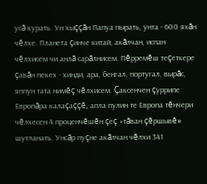усă курать. Ун хыççăн Папуа пырать, унта - 600 яхăн чĕлхе. Планета çинче китай, акăлчан, испан чĕлхисем чи анлă сарăлнисем. Пĕрремĕш теçеткере çавăн пекех - хинди, ара, бенгал, португал, вырăс, яппун тата нимĕç чĕлхисем. Çаксенчен çуррипе Европăра калаçаççĕ, апла пулин те Европа тĕнчери чĕлхесен 4 проценчĕшĕн çеç «тăван çĕршывĕ» шутланать. Унсăр пуçне акăлчан чĕлхи 341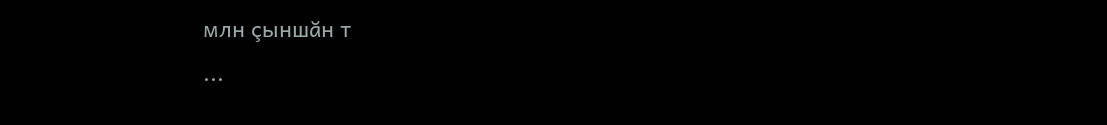млн çыншăн т
...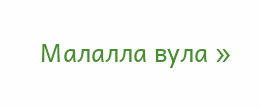Малалла вула »